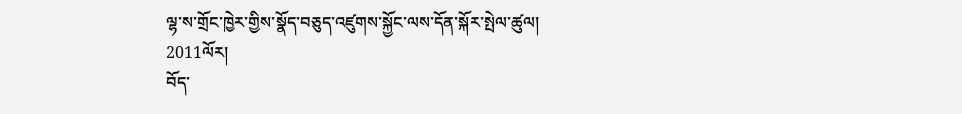ལྷ་ས་གྲོང་ཁྱེར་གྱིས་སྣོད་བཅུད་འཛུགས་སྐྱོང་ལས་དོན་སྐོར་སྤེལ་ཚུལ།
2011ལོར།
བོད་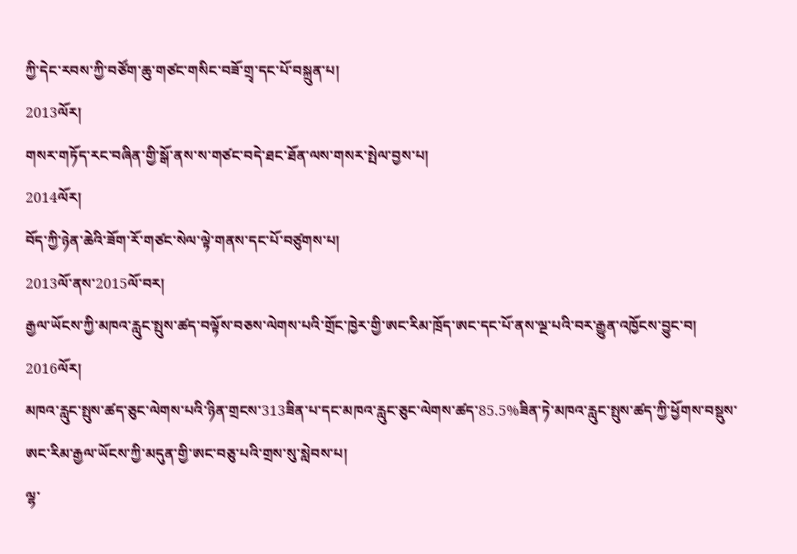ཀྱི་དེང་རབས་ཀྱི་བཙོག་ཆུ་གཙང་གསིང་བཟོ་གྲྭ་དང་པོ་བསྐྲུན་པ།
2013ལོར།
གསར་གཏོད་རང་བཞིན་གྱི་སྒོ་ནས་ས་གཙང་བདེ་ཐང་ཐོན་ལས་གསར་སྤེལ་བྱས་པ།
2014ལོར།
བོད་ཀྱི་ཉེན་ཆེའི་ཟོག་རོ་གཙང་སེལ་ལྟེ་གནས་དང་པོ་བཙུགས་པ།
2013ལོ་ནས་2015ལོ་བར།
རྒྱལ་ཡོངས་ཀྱི་མཁའ་རླུང་སྤུས་ཚད་བལྟོས་བཅས་ལེགས་པའི་གྲོང་ཁྱེར་གྱི་ཨང་རིམ་ཁྲོད་ཨང་དང་པོ་ནས་ལྔ་པའི་བར་རྒྱུན་འཁྱོངས་བྱུང་བ།
2016ལོར།
མཁའ་རླུང་སྤུས་ཚད་ཅུང་ལེགས་པའི་ཉིན་གྲངས་313ཟིན་པ་དང་མཁའ་རླུང་ཅུང་ལེགས་ཚད་85.5%ཟིན་ཏེ་མཁའ་རླུང་སྤུས་ཚད་ཀྱི་ཕྱོགས་བསྡུས་ཨང་རིམ་རྒྱལ་ཡོངས་ཀྱི་མདུན་གྱི་ཨང་བཅུ་པའི་གྲས་སུ་སླེབས་པ།
ལྷ་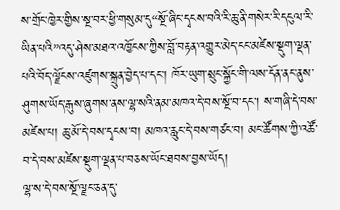ས་གྲོང་ཁྱེར་གྱིས་སྔ་བར་ཕྱི་གསུམ་དུ“སྔོ་ཞིང་དྭངས་བའི་རི་ཆུ་ནི་གསེར་རི་དངུལ་རི་ཡིན་པའི”འདུ་ཤེས་མཐའ་འཁྱོངས་ཀྱིས་བློ་བརྟན་འགྱུར་མེད་ངང་མཛེས་སྡུག་ལྡན་པའི་བོད་ལྗོངས་འཛུགས་སྐྲུན་བྱེད་པ་དང་། ཁོར་ཡུག་སྲུང་སྐྱོང་གི་ལས་དོན་ནང་ནུས་ཤུགས་ཡོད་རྒུས་ཞུགས་ནས་ལྷ་སའི་ནམ་མཁའ་དེ་བས་སྔོ་བ་དང་། ས་གཞི་དེ་བས་མཛེས་པ། ཆུ་མོ་དེ་བས་དྭངས་བ། མཁའ་རླུང་དེ་བས་གཙང་བ། མང་ཚོགས་ཀྱི་འཚོ་བ་དེ་བས་མཛེས་སྡུག་ལྡན་པ་བཅས་ཡོང་ཐབས་བྱས་ཡོད།
ལྷ་ས་དེ་བས་སྔོ་ལྗང་ཅན་དུ་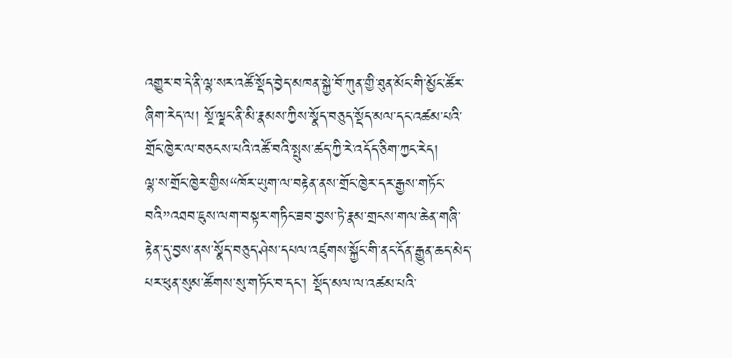འགྱུར་བ་དེ་ནི་ལྷ་སར་འཚོ་སྡོད་བྱེད་མཁན་སྐྱེ་བོ་ཀུན་གྱི་ཐུན་མོང་གི་མྱོང་ཚོར་ཞིག་རེད་ལ། སྔོ་ལྗང་ནི་མི་རྣམས་ཀྱིས་སྣོད་བཅུད་སྡོད་མལ་དང་འཚམ་པའི་གྲོང་ཁྱེར་ལ་བཅངས་པའི་འཚོ་བའི་སྤུས་ཚད་ཀྱི་རེ་འདོད་ཅིག་ཀྱང་རེད།
ལྷ་ས་གྲོང་ཁྱེར་གྱིས“ཁོར་ཡུག་ལ་བརྟེན་ནས་གྲོང་ཁྱེར་དར་རྒྱས་གཏོང་བའི”འཐབ་ཇུས་ལག་བསྟར་གཏིང་ཟབ་བྱས་ཏེ་རྣམ་གྲངས་གལ་ཆེན་གཞི་རྟེན་དུ་བྱས་ནས་སྣོད་བཅུད་ཤེས་དཔལ་འཛུགས་སྐྱོང་གི་ནང་དོན་རྒྱུན་ཆད་མེད་པར་ཕུན་སུམ་ཚོགས་སུ་གཏོང་བ་དང་། སྡོད་མལ་ལ་འཚམ་པའི་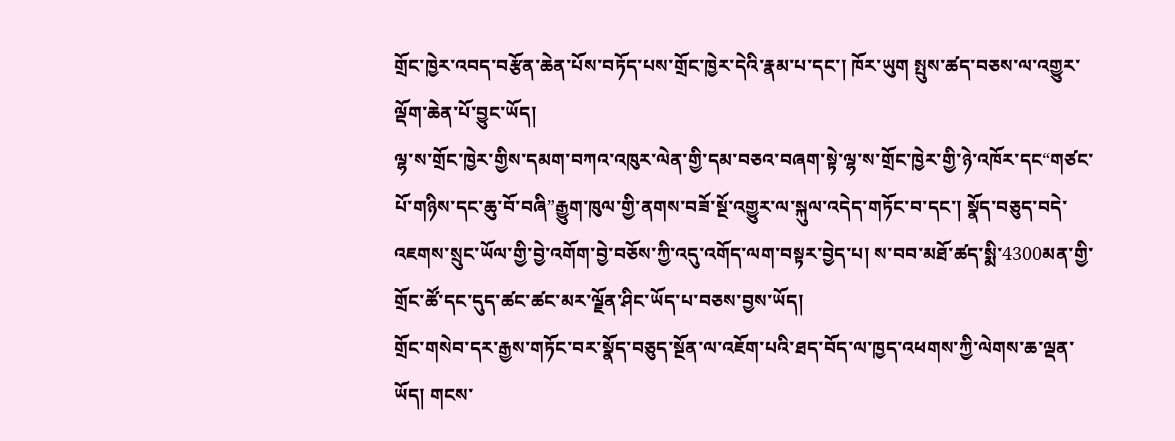གྲོང་ཁྱེར་འབད་བརྩོན་ཆེན་པོས་བཏོད་པས་གྲོང་ཁྱེར་དེའི་རྣམ་པ་དང་། ཁོར་ཡུག སྤུས་ཚད་བཅས་ལ་འགྱུར་ལྡོག་ཆེན་པོ་བྱུང་ཡོད།
ལྷ་ས་གྲོང་ཁྱེར་གྱིས་དམག་བཀའ་འཁུར་ལེན་གྱི་དམ་བཅའ་བཞག་སྟེ་ལྷ་ས་གྲོང་ཁྱེར་གྱི་ཉེ་འཁོར་དང“གཙང་པོ་གཉིས་དང་ཆུ་བོ་བཞི”རྒྱུག་ཁུལ་གྱི་ནགས་བཟོ་སྔོ་འགྱུར་ལ་སྐུལ་འདེད་གཏོང་བ་དང་། སྣོད་བཅུད་བདེ་འཇགས་སྲུང་ཡོལ་གྱི་བྱེ་འགོག་བྱེ་བཅོས་ཀྱི་འདུ་འགོད་ལག་བསྟར་བྱེད་པ། ས་བབ་མཐོ་ཚད་སྨི་4300མན་གྱི་གྲོང་ཚོ་དང་དུད་ཚང་ཚང་མར་ལྗོན་ཤིང་ཡོད་པ་བཅས་བྱས་ཡོད།
གྲོང་གསེབ་དར་རྒྱས་གཏོང་བར་སྣོད་བཅུད་སྔོན་ལ་འཇོག་པའི་ཐད་བོད་ལ་ཁྱད་འཕགས་ཀྱི་ལེགས་ཆ་ལྡན་ཡོད། གངས་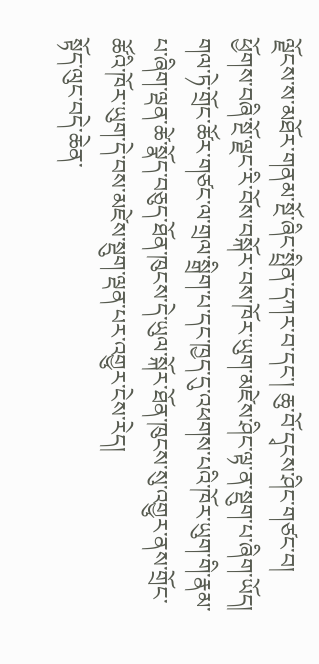ལྗོངས་ས་མཐོར་གནམ་སྔོ་ཞིང་སྤྲིན་དཀར་བ་དང་། ཆུ་བོ་དྭངས་ཤིང་གཙང་བ། ཕྱོགས་བཞི་སྔོ་ལྗང་རི་བོས་བསྐོར་བས་ཁོར་ཡུག་མཛེས་ཤིང་ལྟ་ན་སྡུག་པ་ཞིག་ཡོད། གལ་ཏེ་གྲོང་ཚོར་གཙང་ལ་གྲལ་སྒྲིག་པ་དང་ཁྱད་དུ་འཕགས་པའི་ཁོར་ཡུག་གི་རྣམ་པ་ཞིག་ལྡན་ཚེ་སྣོད་བཅུད་ཐོན་ཁུངས་དེ་ཡུལ་སྐོར་ཐོན་ཁུངས་སུ་འགྱུར་ནས་གྲོང་ཚོའི་ཁོར་ཡུག་དེ་བས་མཛེས་སྡུག་ལྡན་པར་འགྱུར་ངེས་རེད།
སྟོད་ལུང་བདེ་ཆེན་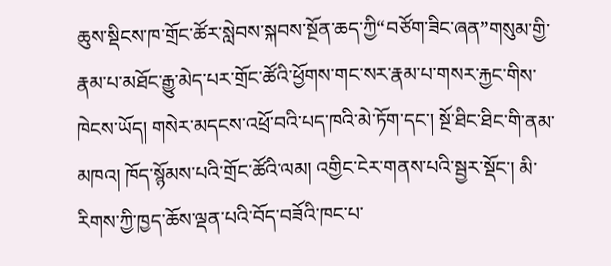ཆུས་སྡིངས་ཁ་གྲོང་ཚོར་སླེབས་སྐབས་སྔོན་ཆད་ཀྱི“བཙོག་ཟིང་ཞན”གསུམ་གྱི་རྣམ་པ་མཐོང་རྒྱུ་མེད་པར་གྲོང་ཚོའི་ཕྱོགས་གང་སར་རྣམ་པ་གསར་རྐྱང་གིས་ཁེངས་ཡོད། གསེར་མདངས་འཕྲོ་བའི་པད་ཁའི་མེ་ཏོག་དང་། སྔོ་ཐིང་ཐིང་གི་ནམ་མཁའ། ཁོད་སྙོམས་པའི་གྲོང་ཚོའི་ལམ། འགྱིང་ངེར་གནས་པའི་སྦྱར་སྡོང་། མི་རིགས་ཀྱི་ཁྱད་ཆོས་ལྡན་པའི་བོད་བཟོའི་ཁང་པ་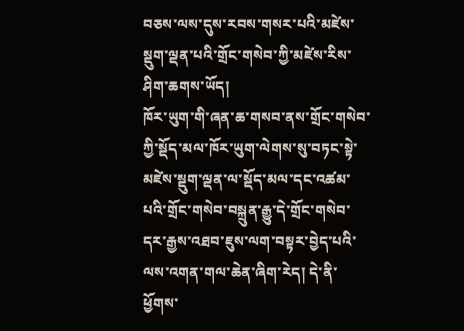བཅས་ལས་དུས་རབས་གསར་པའི་མཛེས་སྡུག་ལྡན་པའི་གྲོང་གསེབ་ཀྱི་མཛེས་རིས་ཤིག་ཆགས་ཡོད།
ཁོར་ཡུག་གི་ཞན་ཆ་གསབ་ནས་གྲོང་གསེབ་ཀྱི་སྡོད་མལ་ཁོར་ཡུག་ལེགས་སུ་བཏང་སྟེ་མཛེས་སྡུག་ལྡན་ལ་སྡོད་མལ་དང་འཚམ་པའི་གྲོང་གསེབ་བསྐྲུན་རྒྱུ་དེ་གྲོང་གསེབ་དར་རྒྱས་འཐབ་ཇུས་ལག་བསྟར་བྱེད་པའི་ལས་འགན་གལ་ཆེན་ཞིག་རེད། དེ་ནི་ཕྱོགས་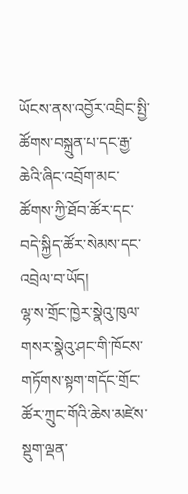ཡོངས་ནས་འབྱོར་འབྲིང་སྤྱི་ཚོགས་བསྐྲུན་པ་དང་རྒྱ་ཆེའི་ཞིང་འབྲོག་མང་ཚོགས་ཀྱི་ཐོབ་ཚོར་དང་བདེ་སྐྱིད་ཚོར་སེམས་དང་འབྲེལ་བ་ཡོད།
ལྷ་ས་གྲོང་ཁྱེར་སྣེའུ་ཁུལ་གསར་སྣེའུ་ཤང་གི་ཁོངས་གཏོགས་སྟག་གདོང་གྲོང་ཚོར་ཀྲུང་གོའི་ཆེས་མཛེས་སྡུག་ལྡན་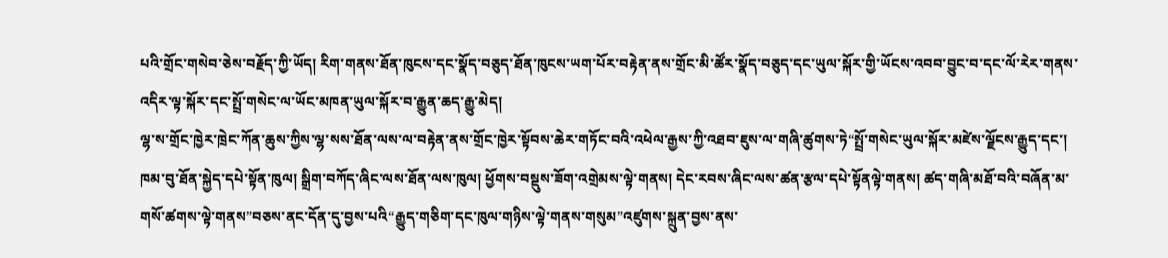པའི་གྲོང་གསེབ་ཅེས་བརྗོད་ཀྱི་ཡོད། རིག་གནས་ཐོན་ཁུངས་དང་སྣོད་བཅུད་ཐོན་ཁུངས་ཡག་པོར་བརྟེན་ནས་གྲོང་མི་ཚོར་སྣོད་བཅུད་དང་ཡུལ་སྐོར་གྱི་ཡོངས་འབབ་བྱུང་བ་དང་ལོ་རེར་གནས་འདིར་ལྟ་སྐོར་དང་སྤྲོ་གསེང་ལ་ཡོང་མཁན་ཡུལ་སྐོར་བ་རྒྱུན་ཆད་རྒྱུ་མེད།
ལྷ་ས་གྲོང་ཁྱེར་ཁྲེང་ཀོན་ཆུས་ཀྱིས་ལྷ་སས་ཐོན་ལས་ལ་བརྟེན་ནས་གྲོང་ཁྱེར་སྟོབས་ཆེར་གཏོང་བའི་འཕེལ་རྒྱས་ཀྱི་འཐབ་ཇུས་ལ་གཞི་ཚུགས་ཏེ“སྤྲོ་གསེང་ཡུལ་སྐོར་མཛེས་ལྗོངས་རྒྱུད་དང་། ཁམ་བུ་ཐོན་སྐྱེད་དཔེ་སྟོན་ཁུལ། སྒྲིག་བཀོད་ཞིང་ལས་ཐོན་ལས་ཁུལ། ཕྱོགས་བསྡུས་ཟོག་འགྲེམས་ལྟེ་གནས། དེང་རབས་ཞིང་ལས་ཚན་རྩལ་དཔེ་སྟོནལྟེ་གནས། ཚད་གཞི་མཐོ་བའི་བཞོན་མ་གསོ་ཚགས་ལྟེ་གནས”བཅས་ནང་དོན་དུ་བྱས་པའི“རྒྱུད་གཅིག་དང་ཁུལ་གཉིས་ལྟེ་གནས་གསུམ”འཛུགས་སྐྲུན་བྱས་ནས་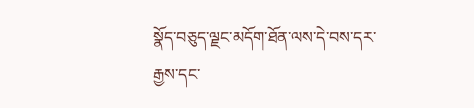སྣོད་བཅུད་ལྗང་མདོག་ཐོན་ལས་དེ་བས་དར་རྒྱས་དང་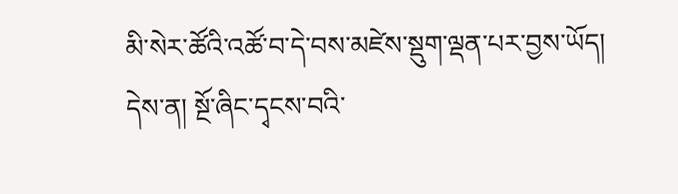མི་སེར་ཚོའི་འཚོ་བ་དེ་བས་མཛེས་སྡུག་ལྡན་པར་བྱས་ཡོད།
དེས་ན། སྔོ་ཞིང་དྭངས་བའི་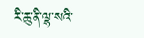རི་ཆུ་ནི་ལྷ་སའི་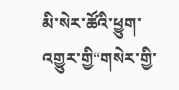མི་སེར་ཚོའི་ཕྱུག་འགྱུར་གྱི“གསེར་གྱི་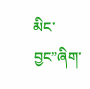མིང་བྱང”ཞིག་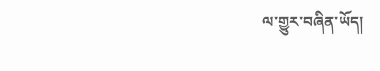ལ་གྱུར་བཞིན་ཡོད།